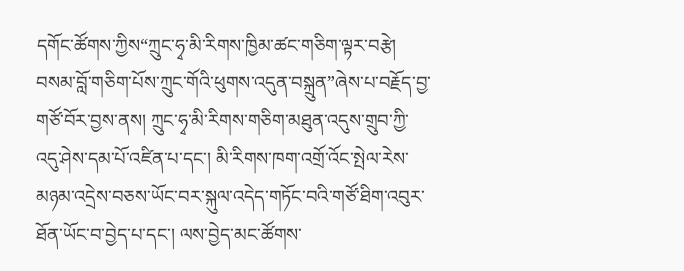དགོང་ཚོགས་ཀྱིས“ཀྲུང་ཧྭ་མི་རིགས་ཁྱིམ་ཚང་གཅིག་ལྟར་བརྩེ། བསམ་བློ་གཅིག་པོས་ཀྲུང་གོའི་ཕུགས་འདུན་བསྐྲུན”ཞེས་པ་བརྗོད་བྱ་གཙོ་བོར་བྱས་ནས། ཀྲུང་ཧྭ་མི་རིགས་གཅིག་མཐུན་འདུས་གྲུབ་ཀྱི་འདུ་ཤེས་དམ་པོ་འཛིན་པ་དང་། མི་རིགས་ཁག་འགྲོ་འོང་སྤེལ་རེས་མཉམ་འདྲེས་བཅས་ཡོང་བར་སྐུལ་འདེད་གཏོང་བའི་གཙོ་ཐིག་འབུར་ཐོན་ཡོང་བ་བྱེད་པ་དང་། ལས་བྱེད་མང་ཚོགས་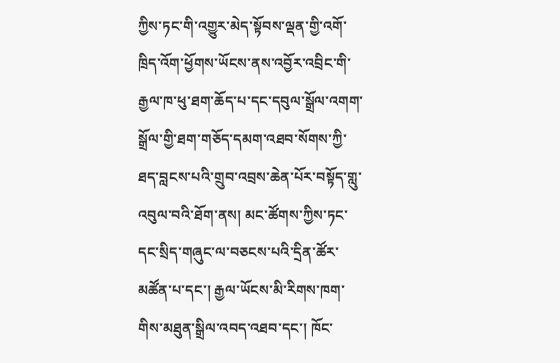ཀྱིས་ཏང་གི་འགྱུར་མེད་སྟོབས་ལྡན་གྱི་འགོ་ཁྲིད་འོག་ཕྱོགས་ཡོངས་ནས་འབྱོར་འབྲིང་གི་རྒྱལ་ཁ་ཕུ་ཐག་ཆོད་པ་དང་དབུལ་སྒྲོལ་འགག་སྒྲོལ་གྱི་ཐག་གཅོད་དམག་འཐབ་སོགས་ཀྱི་ཐད་བླངས་པའི་གྲུབ་འབྲས་ཆེན་པོར་བསྟོད་གླུ་འབུལ་བའི་ཐོག་ནས། མང་ཚོགས་ཀྱིས་ཏང་དང་སྲིད་གཞུང་ལ་བཅངས་པའི་དྲིན་ཚོར་མཚོན་པ་དང་། རྒྱལ་ཡོངས་མི་རིགས་ཁག་གིས་མཐུན་སྒྲིལ་འབད་འཐབ་དང་། ཁོང་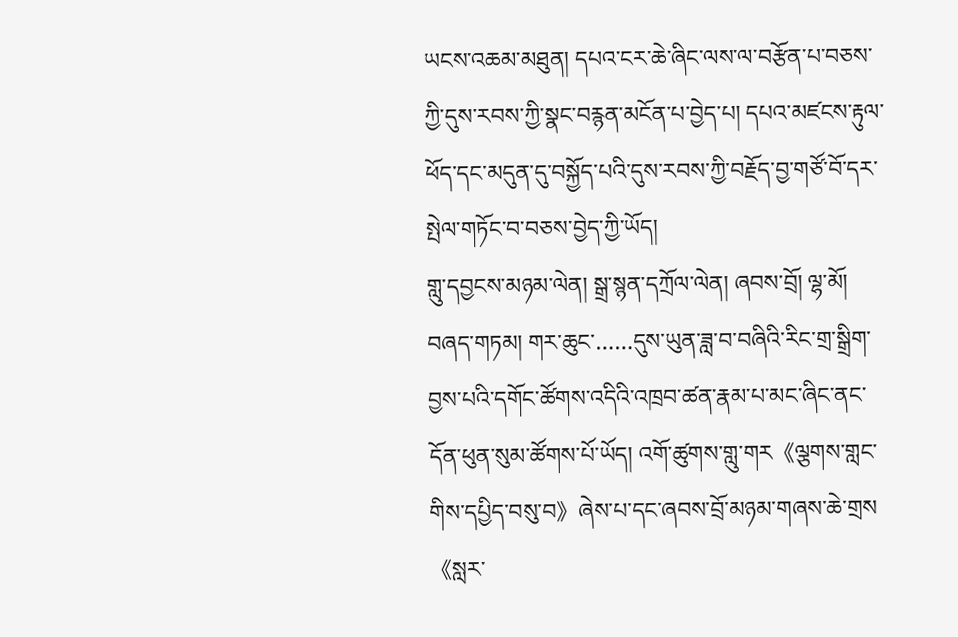ཡངས་འཆམ་མཐུན། དཔའ་ངར་ཆེ་ཞིང་ལས་ལ་བརྩོན་པ་བཅས་ཀྱི་དུས་རབས་ཀྱི་སྣང་བརྙན་མངོན་པ་བྱེད་པ། དཔའ་མཛངས་རྟུལ་ཕོད་དང་མདུན་དུ་བསྐྱོད་པའི་དུས་རབས་ཀྱི་བརྗོད་བྱ་གཙོ་བོ་དར་སྤེལ་གཏོང་བ་བཅས་བྱེད་ཀྱི་ཡོད།
གླུ་དབྱངས་མཉམ་ལེན། སྒྲ་སྙན་དཀྲོལ་ལེན། ཞབས་བྲོ། ལྷ་མོ། བཞད་གཏམ། གར་ཆུང་……དུས་ཡུན་ཟླ་བ་བཞིའི་རིང་གྲ་སྒྲིག་བྱས་པའི་དགོང་ཚོགས་འདིའི་འཁྲབ་ཚན་རྣམ་པ་མང་ཞིང་ནང་དོན་ཕུན་སུམ་ཚོགས་པོ་ཡོད། འགོ་ཚུགས་གླུ་གར《ལྕགས་གླང་གིས་དཔྱིད་བསུ་བ》ཞེས་པ་དང་ཞབས་བྲོ་མཉམ་གཞས་ཆེ་གྲས《སླར་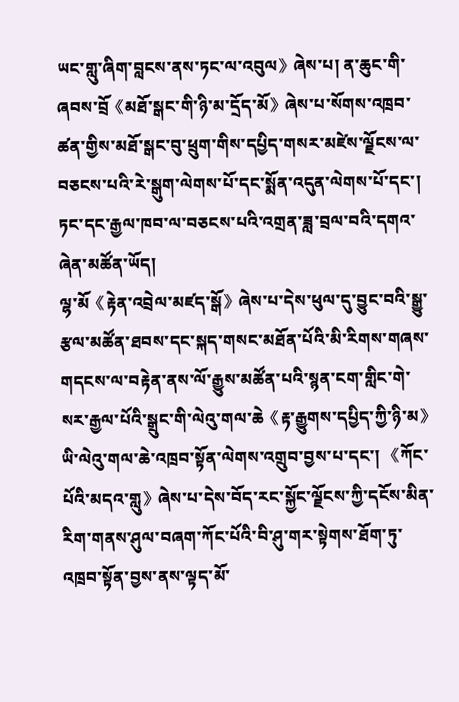ཡང་གླུ་ཞིག་བླངས་ནས་ཏང་ལ་འབུལ》ཞེས་པ། ན་ཆུང་གི་ཞབས་བྲོ《མཐོ་སྒང་གི་ཉི་མ་དྲོད་མོ》ཞེས་པ་སོགས་འཁྲབ་ཚན་གྱིས་མཐོ་སྒང་བུ་ཕྲུག་གིས་དཔྱིད་གསར་མཛེས་ལྗོངས་ལ་བཅངས་པའི་རེ་སྒུག་ལེགས་པོ་དང་སྨོན་འདུན་ལེགས་པོ་དང་། ཏང་དང་རྒྱལ་ཁབ་ལ་བཅངས་པའི་འགྲན་ཟླ་བྲལ་བའི་དགའ་ཞེན་མཚོན་ཡོད།
ལྷ་མོ《རྟེན་འབྲེལ་མཛད་སྒོ》ཞེས་པ་དེས་ཕུལ་དུ་བྱུང་བའི་སྒྱུ་རྩལ་མཚོན་ཐབས་དང་སྐད་གསང་མཐོན་པོའི་མི་རིགས་གཞས་གདངས་ལ་བརྟེན་ནས་ལོ་རྒྱུས་མཚོན་པའི་སྙན་ངག་གླིང་གེ་སར་རྒྱལ་པོའི་སྒྲུང་གི་ལེའུ་གལ་ཆེ《རྟ་རྒྱུགས་དཔྱིད་ཀྱི་ཉི་མ》ཡི་ལེའུ་གལ་ཆེ་འཁྲབ་སྟོན་ལེགས་འགྲུབ་བྱས་པ་དང་། 《ཀོང་པོའི་མདའ་གླུ》ཞེས་པ་དེས་བོད་རང་སྐྱོང་ལྗོངས་ཀྱི་དངོས་མིན་རིག་གནས་ཤུལ་བཞག་ཀོང་པོའི་བི་ཤུ་གར་སྟེགས་ཐོག་ཏུ་འཁྲབ་སྟོན་བྱས་ནས་ལྟད་མོ་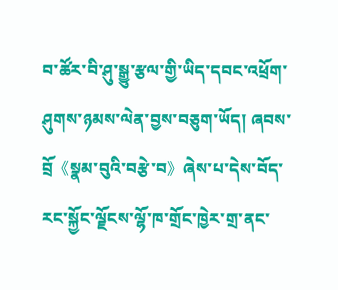བ་ཚོར་བི་ཤུ་སྒྱུ་རྩལ་གྱི་ཡིད་དབང་འཕྲོག་ཤུགས་ཉམས་ལེན་བྱས་བཅུག་ཡོད། ཞབས་བྲོ《སྣམ་བུའི་བརྩེ་བ》ཞེས་པ་དེས་བོད་རང་སྐྱོང་ལྗོངས་ལྷོ་ཁ་གྲོང་ཁྱེར་གྲ་ནང་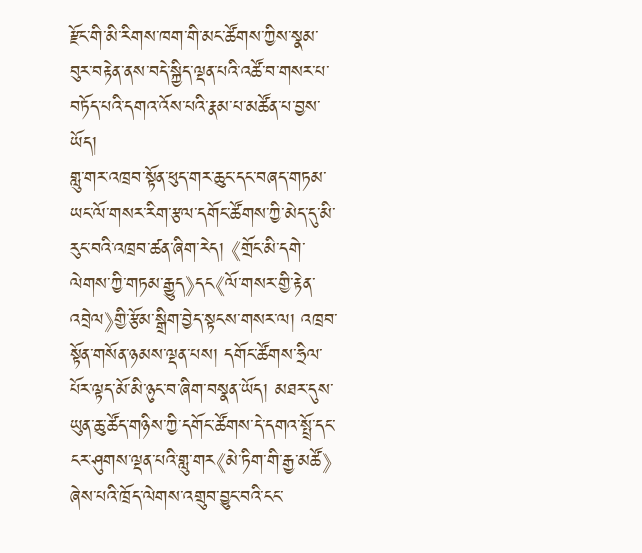རྫོང་གི་མི་རིགས་ཁག་གི་མང་ཚོགས་ཀྱིས་སྣམ་བུར་བརྟེན་ནས་བདེ་སྐྱིད་ལྡན་པའི་འཚོ་བ་གསར་པ་བཏོད་པའི་དགའ་འོས་པའི་རྣམ་པ་མཚོན་པ་བྱས་ཡོད།
གླུ་གར་འཁྲབ་སྟོན་ཕུད་གར་ཆུང་དང་བཞད་གཏམ་ཡང་ལོ་གསར་རིག་རྩལ་དགོང་ཚོགས་ཀྱི་མེད་དུ་མི་རུང་བའི་འཁྲབ་ཚན་ཞིག་རེད། 《གྲོང་མི་དགེ་ལེགས་ཀྱི་གཏམ་རྒྱུད》དང《ལོ་གསར་གྱི་རྟེན་འབྲེལ》གྱི་རྩོམ་སྒྲིག་བྱེད་སྟངས་གསར་ལ། འཁྲབ་སྟོན་གསོན་ཉམས་ལྡན་པས། དགོང་ཚོགས་ཧྲིལ་པོར་ལྟད་མོ་མི་ཉུང་བ་ཞིག་བསྣན་ཡོད། མཐར་དུས་ཡུན་ཆུ་ཚོད་གཉིས་ཀྱི་དགོང་ཚོགས་དེ་དགའ་སྤྲོ་དང་ངར་ཤུགས་ལྡན་པའི་གླུ་གར《མེ་ཏིག་གི་རྒྱ་མཚོ》ཞེས་པའི་ཁྲོད་ལེགས་འགྲུབ་བྱུང་བའི་ངང་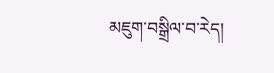མཇུག་བསྒྲིལ་བ་རེད།